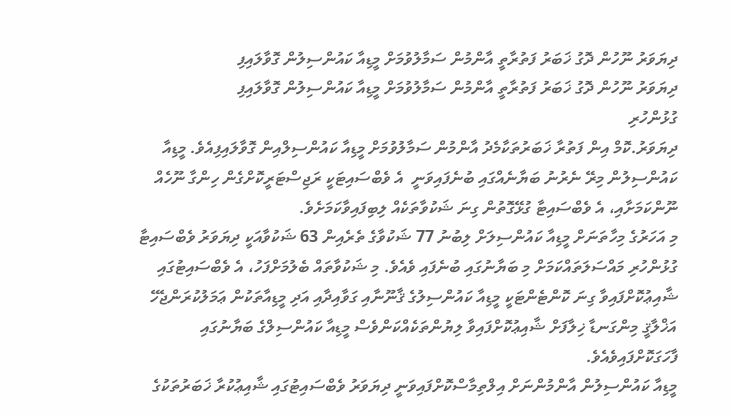ދިޔަވަރު ނޫހުން ދޮގު ޚަބަރު ފަތުރާތީ އާންމުން ސަމާލުވުމަށް މީޑިއާ ކައުންސިލުން ގޮވާލައިފި
ދިޔަވަރު ނޫހުން ދޮގު ޚަބަރު ފަތުރާތީ އާންމުން ސަމާލުވުމަށް މީޑިއާ ކައުންސިލުން ގޮވާލައިފި
ގުޅުންހުރި
ދިޔަވަރު.ކޮމް އިން ފަތުރާ ޚަބަރުތަކާމެދު އާންމުން ސަމާލުވުމަށް މީޑިއާ ކައުންސިލްއިން ގޮވާލައިފިއެވެ. މީޑިއާ ކައުންސިލުން މިރޭ ނެރުނު ބަޔާނެއްގައި ބުނެފައިވަނީ  އެ ވެބްސައިޓަކީ ރަޖިސްޓަރީކޮށްގެން ހިންގާ ނޫހެއް ނޫންކަމަށާއި، އެ ވެބްސައިޓާ ގުޅޭގޮތުން ގިނަ ޝަކުވާތަކެއް ލިބިފައިވާކަމަށެވެ.
މި އަހަރުގެ މިހާތަނަށް މީޑިއާ ކައުންސިލަށް ލިބުނު 77 ޝަކުވާގެ ތެރެއިން 63 ޝަކުވާއަކީ ދިޔަވަރު ވެބްސައިޓާ ގުޅުންހުރި މައްސަލަތައްކަމަށް މި ބަޔާނުގައި ބުނެފައި ވެއެވެ. މި ޝަކުވާތައް ބެލުމަށްފަހު، އެ ވެބްސައިޓުގައި ޝާއިޢުކޮށްފައިވާ ގިނަ ކޮންޓެންޓަކީ މީޑިއާ ކައުންސިލުގެ ޤާނޫނާއި ގަވާއިދާއި އަދި މީޑިއާތަކުން ޢަމަލުކުރަންޖެހޭ އަޚްލާޤީ މިންގަނޑާ ޚިލާފަށް ޝާއިޢުކޮށްފައިވާ ލިޔުންތަކެއްކަންވެސް މީޑިއާ ކައުންސިލްގެ ބަޔާނުގައި ފާހަގަކޮށްފައިވެއެވެ.
މީޑިއާ ކައުންސިލުން އާންމުންނަށް އިލްތިމާސްކޮށްފައިވަނީ ދިޔަވަރު ވެބްސައިޓުގައި ޝާއިޢުކުރާ ޚަބަރުތަކުގެ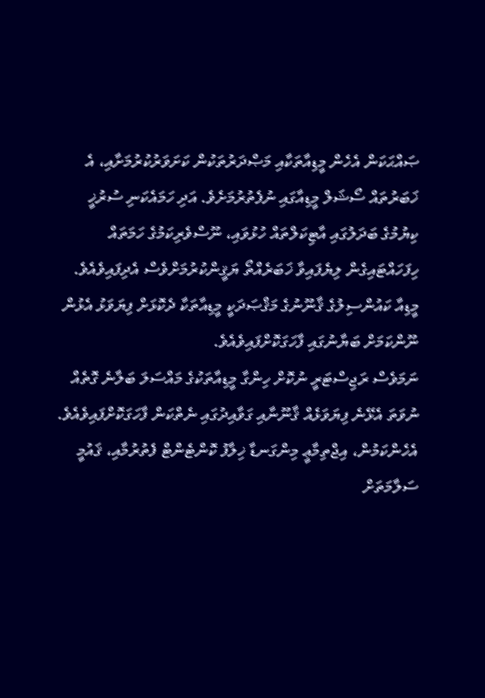ޞައްޙަކަން އެހެން މީޑިއާތަކާއި މަޞްދަރުތަކުން ކަށަވަރުކުރުމަށާއި، އެ ޚަބަރުތައް ސޯޝަލް މީޑިއާގައި ނުފެތުރުމަށެވެ. އަދި ހަމައެކަނި ސުރުޚީ ކިޔުމުގެ ބަދަލުގައި އާޓިކަލްތައް ހުޅުވައި، ނޫސްވެރިކަމުގެ ހަމަތައް ހިފަހައްޓައިގެން ލިޔެފައިވާ ޚަބަރެއްތޯ ޔަޤީންކުރުމަށްވެސް އެދިފައިވެއެވެ.
މީޑިއާ ކައުންސިލުގެ ޤާނޫނުގެ މަޤްޞަދަކީ މީޑިއާތަކާ ދެކޮޅަށް ފިޔަވަޅު އެޅުން ނޫންކަމަށް ބަޔާނުގައި ފާހަގަކޮށްފައިވެއެވެ.
ނަމަވެސް ރަޖިސްޓަރީ ނުކޮށް ހިންގާ މީޑިއާތަކުގެ މައްސަލަ ބަލާނެ ގޮތެއް ނުވަތަ އެޅޭނެ ފިޔަވަޅެއް ޤާނޫނާއި ގަވާއިދުގައި ނެތްކަން ފާހަގަކޮށްފައިވެއެވެ. އެހެންކަމުން، އިޖްތިމާޢީ މިންގަނޑާ ޚިލާފު ކޮންޓެންޓް ފެތުރުމާއި، ޤައުމީ ސަލާމަތަށް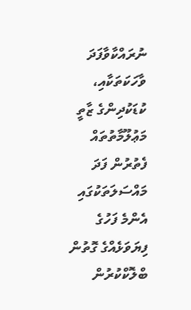ނުރައްކާވާފަދަ ވާހަކަތަކާއި، ކުޑަކުދިންގެ ޒާތީ މަޢުލޫމާތުތައް ފެތުރުން ފަދަ މައްސަލަތަކުގައި އެންމެ ފަހުގެ ފިޔަވަޅެއްގެ ގޮތުން ބްލޮކްކުރުން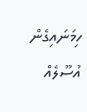ހިމަނައިގެން އުސޫލެއް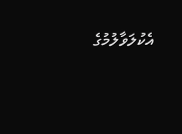އެކުލަވާލުމުގެ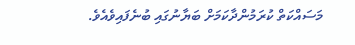މަސައްކަތް ކުރަމުންދާކަމަށް ބަޔާނުގައި ބުނެފައިވެއެވެ.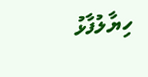ހިޔާލުފާޅު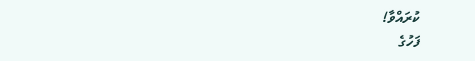ކުރައްވާ!
ފަހުގެ